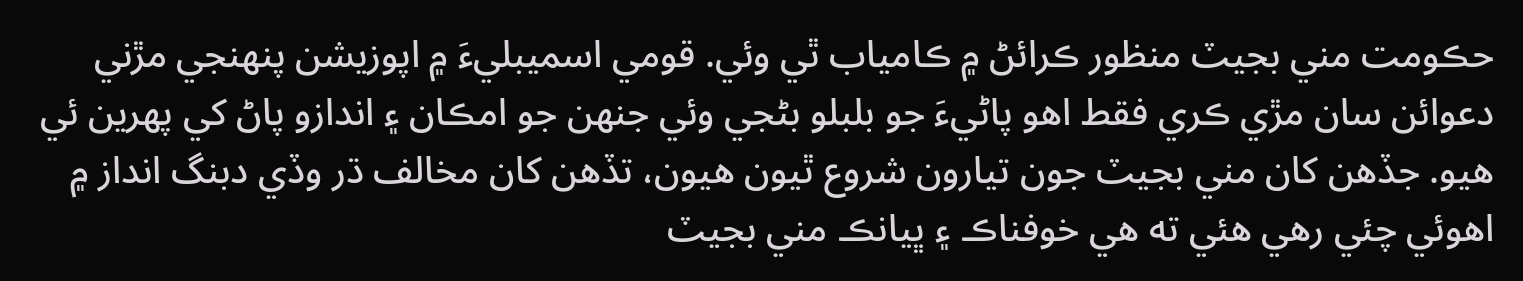حڪومت مني بجيٽ منظور ڪرائڻ ۾ ڪامياب ٿي وئي. قومي اسميبليءَ ۾ اپوزيشن پنهنجي مڙني دعوائن سان مڙي ڪري فقط اهو پاڻيءَ جو بلبلو بڻجي وئي جنهن جو امڪان ۽ اندازو پاڻ کي پهرين ئي هيو. جڏهن کان مني بجيٽ جون تيارون شروع ٿيون هيون، تڏهن کان مخالف ڌر وڏي دبنگ انداز ۾ اهوئي چئي رهي هئي ته هي خوفناڪ ۽ ڀيانڪ مني بجيٽ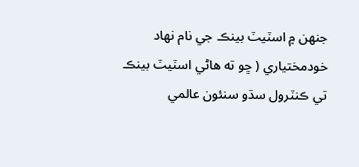جنهن ۾ اسٽيٽ بينڪ جي نام نهاد خودمختياري ( ڇو ته هاڻي اسٽيٽ بينڪ تي ڪنٽرول سڌو سنئون عالمي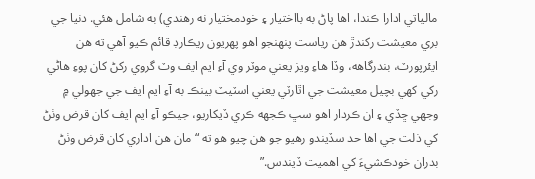مالياتي ادارا ڪندا، اها پاڻ به بااختيار ۽ خودمختيار نه رهندي) به شامل هئي. دنيا جي بري معيشت رکندڙ هن رياست پنهنجو اهو پهريون ريڪارڊ قائم ڪيو آهي ته هن ايئرپورٽ، بندرگاهه، وڏا هاءِ ويز يعني موٽر وي آءِ ايم ايف وٽ گروي رکڻ کان پوءِ هاڻي رکي کهي بچيل معيشت جي اٿارٽي يعني اسٽيٽ بينڪ به آءِ ايم ايف جي جھولي ۾ وجھي ڇڏي ۽ ان ڪردار اهو سڀ ڪجھه ڪري ڏيکاريو، جيڪو آءِ ايم ايف کان قرض وٺڻ کي ذلت جي اها حد سڏيندو رهيو جو هن چيو هو ته “مان هن اداري کان قرض وٺڻ بدران خودڪشيءَ کي اهميت ڏيندس.”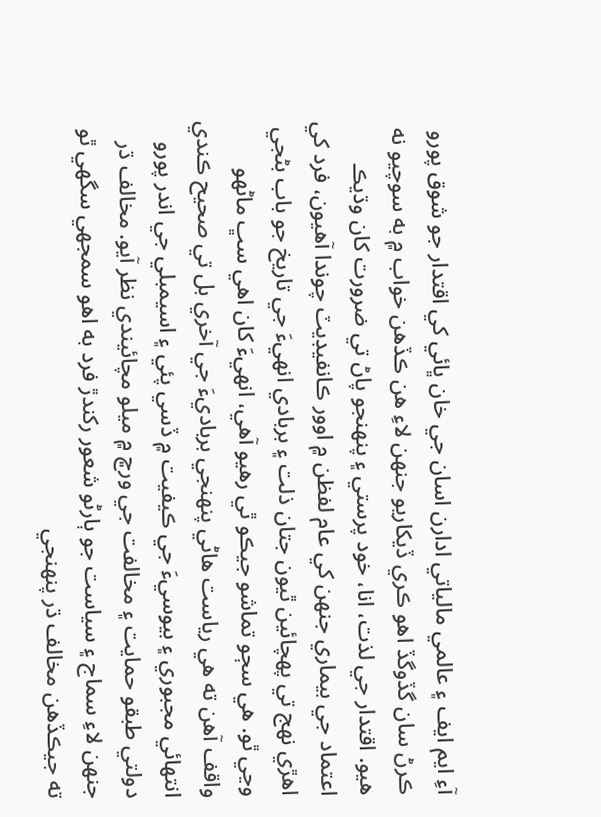آءِ ايم ايف ۽ عالمي مالياتي ادارن اسان جي خان ڀائي کي اقتدار جو شوق پورو ڪرڻ سان گڏوگڏ اهو ڪري ڏيکاريو جنهن لاءِ هن ڪڏهن خواب ۾ به سوچيو نه هيو. اقتدار جي لذت، انا، خود پرستي ۽ پنهنجو پاڻ تي ضرورت کان وڌيڪ اعتماد جي بيماري جنهن کي عام لفظن ۾ اوور ڪانفيڊيٽ چوندا آهيون، فرد کي اهڙي نهج تي پهچائين ٿيون جتان ذلت ۽ بربادي انهيءَ جي تاريخ جو باب بڻجي وڃي ٿو. هي سڄو تماشو جيڪو ٿي رهيو آهي، انهيءَ کان اهي سڀ ماڻهو واقف آهن ته هي رياست هاڻي پنهنجي برباديءَ جي آخري بل تي صحيح ڪندي انتهائي مجبوري ۽ بيوسيءَ جي ڪيفيت ۾ ڏسي پئي ۽ اسيمبلي جي اندر پورو دولتي طبقو حمايت ۽ مخالفت جي ورڇ ۾ ميلو مچائيندي نظر آيو. مخالف ڌر جنهن لاءِ سماج ۽ سياست جو ٻارڻو شعور رکندڙ فرد به اهو سمجھي سگھي ٿو ته جيڪڏهن مخالف ڌر پنهنجي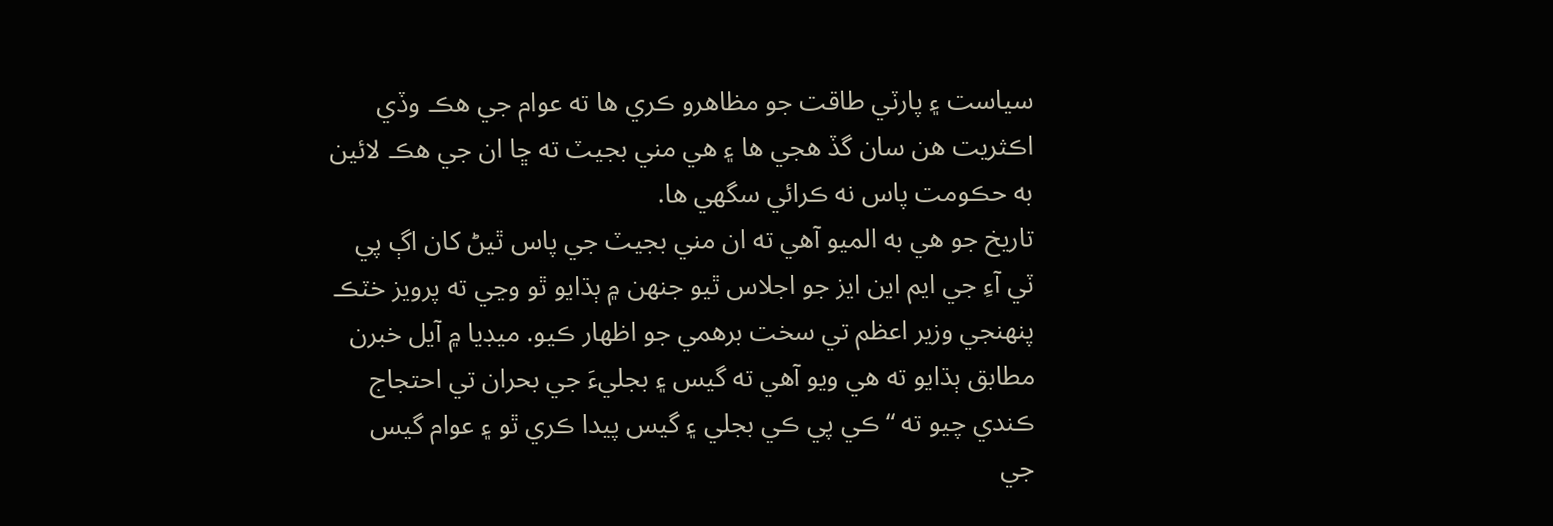سياست ۽ پارٽي طاقت جو مظاهرو ڪري ها ته عوام جي هڪ وڏي اڪثريت هن سان گڏ هجي ها ۽ هي مني بجيٽ ته ڇا ان جي هڪ لائين به حڪومت پاس نه ڪرائي سگھي ها.
تاريخ جو هي به الميو آهي ته ان مني بجيٽ جي پاس ٿيڻ کان اڳ پي ٽي آءِ جي ايم اين ايز جو اجلاس ٿيو جنهن ۾ ٻڌايو ٿو وڃي ته پرويز خٽڪ پنهنجي وزير اعظم تي سخت برهمي جو اظهار ڪيو. ميڊيا ۾ آيل خبرن مطابق ٻڌايو ته هي ويو آهي ته گيس ۽ بجليءَ جي بحران تي احتجاج ڪندي چيو ته “ڪي پي ڪي بجلي ۽ گيس پيدا ڪري ٿو ۽ عوام گيس جي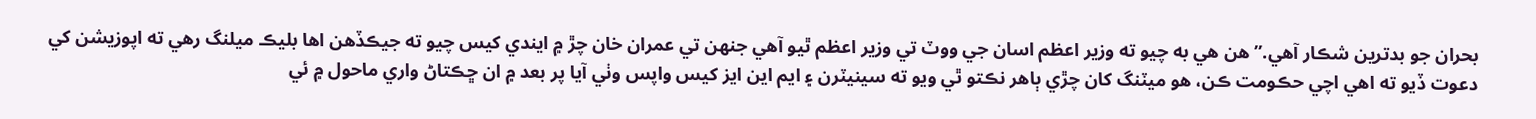بحران جو بدترين شڪار آهي.” هن هي به چيو ته وزير اعظم اسان جي ووٽ تي وزير اعظم ٿيو آهي جنهن تي عمران خان چڙ ۾ ايندي کيس چيو ته جيڪڏهن اها بليڪ ميلنگ رهي ته اپوزيشن کي دعوت ڏيو ته اهي اچي حڪومت ڪن، هو ميٽنگ کان چڙي ٻاهر نڪتو ٿي ويو ته سينيٽرن ۽ ايم اين ايز کيس واپس وٺي آيا پر بعد ۾ ان ڇڪتاڻ واري ماحول ۾ ئي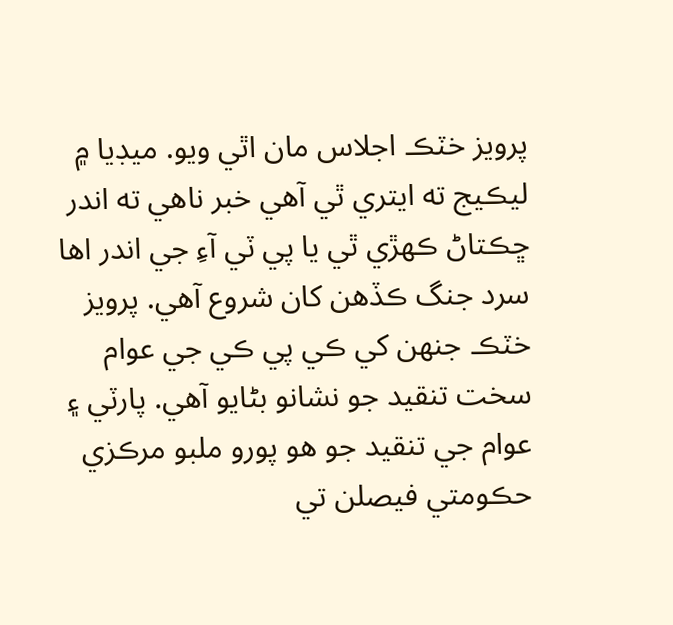پرويز خٽڪ اجلاس مان اٿي ويو. ميڊيا ۾ ليڪيج ته ايتري ٿي آهي خبر ناهي ته اندر ڇڪتاڻ ڪهڙي ٿي يا پي ٽي آءِ جي اندر اها سرد جنگ ڪڏهن کان شروع آهي. پرويز خٽڪ جنهن کي ڪي پي ڪي جي عوام سخت تنقيد جو نشانو بڻايو آهي. پارٽي ۽ عوام جي تنقيد جو هو پورو ملبو مرڪزي حڪومتي فيصلن تي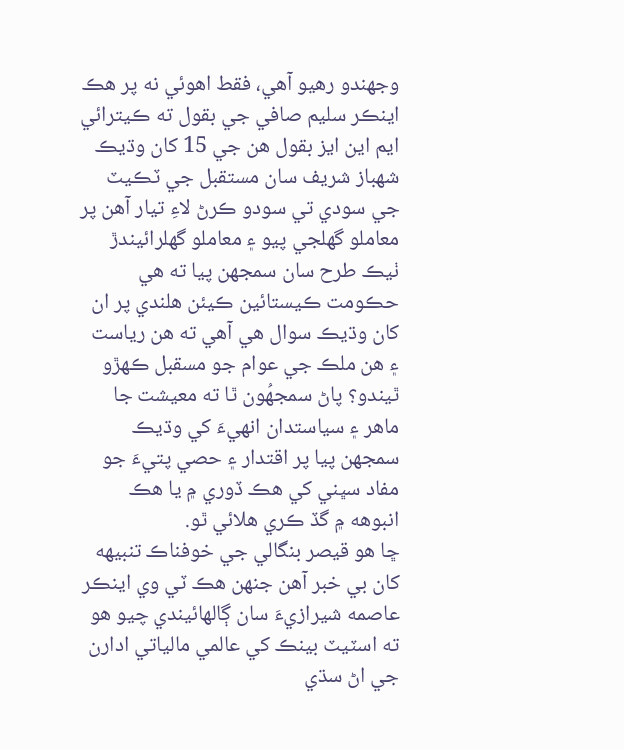وجھندو رهيو آهي، فقط اهوئي نه پر هڪ اينڪر سليم صافي جي بقول ته ڪيترائي ايم اين ايز بقول هن جي 15 کان وڌيڪ شهباز شريف سان مستقبل جي ٽڪيٽ جي سودي تي سودو ڪرڻ لاءِ تيار آهن پر معاملو گھلجي پيو ۽ معاملو گھلرائيندڙ ٺيڪ طرح سان سمجھن پيا ته هي حڪومت ڪيستائين ڪيئن هلندي پر ان کان وڌيڪ سوال هي آهي ته هن رياست ۽ هن ملڪ جي عوام جو مسقبل ڪهڙو ٿيندو؟ پاڻ سمجھُون ٿا ته معيشت جا ماهر ۽ سياستدان انهيءَ کي وڌيڪ سمجھن پيا پر اقتدار ۽ حصي پتيءَ جو مفاد سڀني کي هڪ ڏوري ۾ يا هڪ انبوهه ۾ گڏ ڪري هلائي ٿو.
ڇا هو قيصر بنگالي جي خوفناڪ تنبيهه کان بي خبر آهن جنهن هڪ ٽي وي اينڪر عاصمه شيرازيءَ سان ڳالهائيندي چيو هو ته اسٽيٽ بينڪ کي عالمي مالياتي ادارن جي اڻ سڌي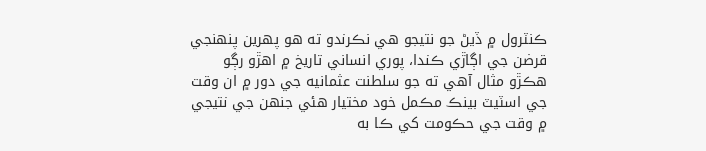ڪنٽرول ۾ ڏيڻ جو نتيجو هي نڪرندو ته هو پهرين پنهنجي قرضن جي اڳاڙي ڪندا، پوري انساني تاريخ ۾ اهڙو رڳو هڪڙو مثال آهي ته جو سلطنت عثمانيه جي دور ۾ ان وقت جي اسٽيٽ بينڪ مڪمل خود مختيار هئي جنهن جي نتيجي ۾ وقت جي حڪومت کي ڪا به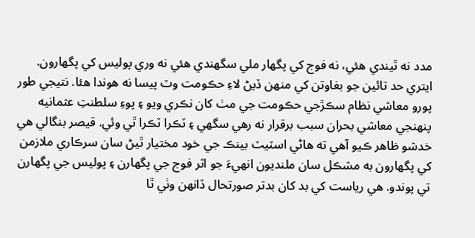مدد نه ٿيندي هئي، نه فوج کي پگھار ملي سگھندي هئي نه وري پوليس کي پگھارون. ايتري حد تائين جو بغاوتن کي منهن ڏيڻ لاءِ حڪومت وٽ پيسا نه هوندا هئا. نتيجي طور پورو معاشي نظام سڪڙجي حڪومت جي مٺ کان نڪري ويو ۽ پوءِ سلطنتِ عثمانيه پنهنجي معاشي بحران سبب برقرار نه رهي سگھي ۽ ٽڪرا ٽڪرا ٿي وئي. قيصر بنگالي هي خدشو ظاهر ڪيو آهي ته هاڻي اسٽيٽ بينڪ جي خود مختيار ٿيڻ سان سرڪاري ملازمن کي پگھارون به مشڪل سان ملنديون انهيءَ جو اثر فوج جي پگھارن ۽ پوليس جي پگھارن تي پوندو. هي رياست کي بد کان بدتر صورتحال ڏانهن وٺي ٿا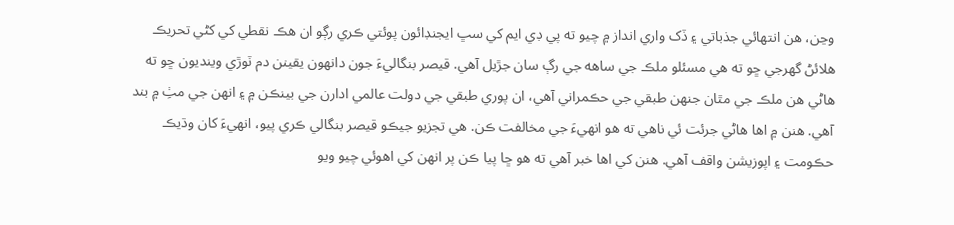وڃن، هن انتهائي جذباتي ۽ ڏک واري انداز ۾ چيو ته پي ڊي ايم کي سڀ ايجنڊائون پوئتي ڪري رڳو ان هڪ نقطي کي کڻي تحريڪ هلائڻ گھرجي ڇو ته هي مسئلو ملڪ جي ساهه جي رڳ سان جڙيل آهي. قيصر بنگاليءَ جون دانهون يقينن دم ٽوڙي وينديون ڇو ته هاڻي هن ملڪ جي مٿان جنهن طبقي جي حڪمراني آهي، ان پوري طبقي جي دولت عالمي ادارن جي بينڪن ۾ ۽ انهن جي مٺِ ۾ بند آهي. هنن ۾ اها هاڻي جرئت ئي ناهي ته هو انهيءَ جي مخالفت ڪن. هي تجزيو جيڪو قيصر بنگالي ڪري پيو، انهيءَ کان وڌيڪ حڪومت ۽ اپوزيشن واقف آهي. هنن کي اها خبر آهي ته هو ڇا پيا ڪن پر انهن کي اهوئي چيو ويو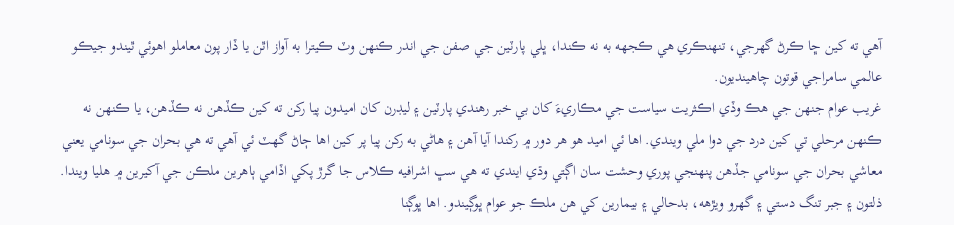آهي ته کين ڇا ڪرڻ گھرجي، تنهنڪري هي ڪجھه به نه ڪندا، ڀلي پارٽين جي صفن جي اندر ڪنهن وٽ ڪيترا به آواز اٿن يا ڏار پون معاملو اهوئي ٿيندو جيڪو عالمي سامراجي قوتون چاهينديون.
غريب عوام جنهن جي هڪ وڏي اڪثريت سياست جي مڪاريءَ کان بي خبر رهندي پارٽين ۽ ليڊرن کان اميدون پيا رکن ته کين ڪڏهن نه ڪڏهن، يا ڪنهن نه ڪنهن مرحلي تي کين درد جي دوا ملي ويندي. اها ئي اميد هو هر دور ۾ رکندا آيا آهن ۽ هاڻي به رکن پيا پر کين اها ڄاڻ گھٽ ئي آهي ته هي بحران جي سونامي يعني معاشي بحران جي سونامي جڏهن پنهنجي پوري وحشت سان اڳتي وڌي ايندي ته هي سڀ اشرافيه ڪلاس جا گرڙ پکي اڏامي ٻاهرين ملڪن جي آکيرين ۾ هليا ويندا. ذلتون ۽ جبر تنگ دستي ۽ گهرو ويڙهه، بدحالي ۽ بيمارين کي هن ملڪ جو عوام ڀوڳيندو. اها ڀوڳنا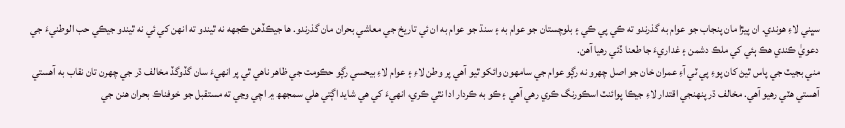سڀني لاءِ هوندي. ان پيڙا مان پنجاب جو عوام به گذرندو ته ڪي پي ڪي ۽ بلوچستان جو عوام به ۽ سنڌ جو عوام به ان ئي تاريخ جي معاشي بحران مان گذرندو. ها جيڪڏهن ڪجھه نه ٿيندو ته انهن کي ئي نه ٿيندو جيڪي حب الوطنيءَ جي دعويٰ ڪندي هڪ ٻئي کي ملڪ دشمن ۽ غداريءَ جا طعنا ڏئي رهيا آهن.
مني بجيٽ جي پاس ٿيڻ کان پوءِ پي ٽي آءِ عمران خان جو اصل چهرو نه رڳو عوام جي سامهون وائکو ٿيو آهي پر وطن لاءِ ۽ عوام لاءِ بيحسي رڳو حڪومت جي ظاهر ناهي ٿي پر انهيءَ سان گڏوگڏ مخالف ڌر جي چهرن تان نقاب به آهستي آهستي هٽي رهيو آهي. مخالف ڌر پنهنجي اقتدار لاءِ جيڪا پوائنٽ اسڪورنگ ڪري رهي آهي ۽ ڪو به ڪردار ادا نٿي ڪري، انهيءَ کي هي شايد اڳتي هلي سمجهھ ۾ اچي وڃي ته مستقبل جو خوفناڪ بحران هنن جي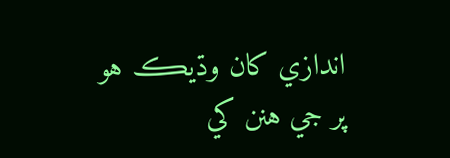اندازي کان وڌيڪ هو پر جي هنن کي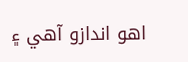اهو اندازو آهي ۽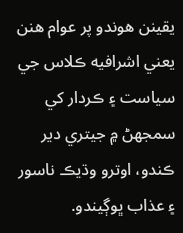يقينن هوندو پر عوام هنن يعني اشرافيه ڪلاس جي سياست ۽ ڪردار کي سمجھڻ ۾ جيتري دير ڪندو، اوترو وڌيڪ ناسور ۽ عذاب ڀوڳيندو.